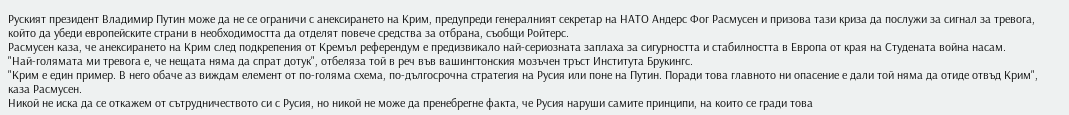Руският президент Владимир Путин може да не се ограничи с анексирането на Крим, предупреди генералният секретар на НАТО Андерс Фог Расмусен и призова тази криза да послужи за сигнал за тревога, който да убеди европейските страни в необходимостта да отделят повече средства за отбрана, съобщи Ройтерс.
Расмусен каза, че анексирането на Крим след подкрепения от Кремъл референдум е предизвикало най-сериозната заплаха за сигурността и стабилността в Европа от края на Студената война насам.
"Най-голямата ми тревога е, че нещата няма да спрат дотук", отбеляза той в реч във вашингтонския мозъчен тръст Института Брукингс.
"Крим е един пример. В него обаче аз виждам елемент от по-голяма схема, по-дългосрочна стратегия на Русия или поне на Путин. Поради това главното ни опасение е дали той няма да отиде отвъд Крим", каза Расмусен.
Никой не иска да се откажем от сътрудничеството си с Русия, но никой не може да пренебрегне факта, че Русия наруши самите принципи, на които се гради това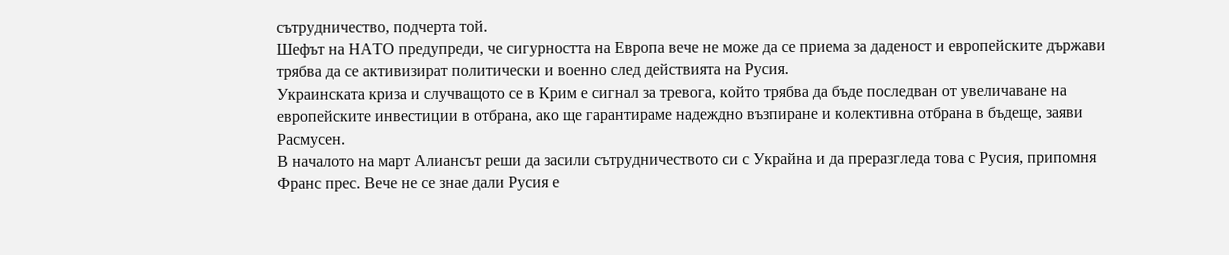сътрудничество, подчерта той.
Шефът на НАТО предупреди, че сигурността на Европа вече не може да се приема за даденост и европейските държави трябва да се активизират политически и военно след действията на Русия.
Украинската криза и случващото се в Крим е сигнал за тревога, който трябва да бъде последван от увеличаване на европейските инвестиции в отбрана, ако ще гарантираме надеждно възпиране и колективна отбрана в бъдеще, заяви Расмусен.
В началото на март Алиансът реши да засили сътрудничеството си с Украйна и да преразгледа това с Русия, припомня Франс прес. Вече не се знае дали Русия е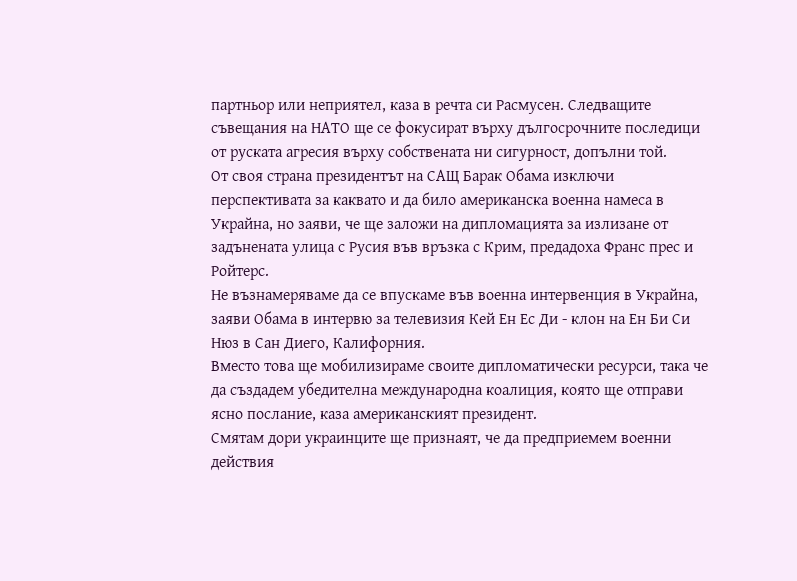партньор или неприятел, каза в речта си Расмусен. Следващите съвещания на НАТО ще се фокусират върху дългосрочните последици от руската агресия върху собствената ни сигурност, допълни той.
От своя страна президентът на САЩ Барак Обама изключи перспективата за каквато и да било американска военна намеса в Украйна, но заяви, че ще заложи на дипломацията за излизане от задънената улица с Русия във връзка с Крим, предадоха Франс прес и Ройтерс.
Не възнамеряваме да се впускаме във военна интервенция в Украйна, заяви Обама в интервю за телевизия Кей Ен Ес Ди - клон на Ен Би Си Нюз в Сан Диего, Калифорния.
Вместо това ще мобилизираме своите дипломатически ресурси, така че да създадем убедителна международна коалиция, която ще отправи ясно послание, каза американският президент.
Смятам дори украинците ще признаят, че да предприемем военни действия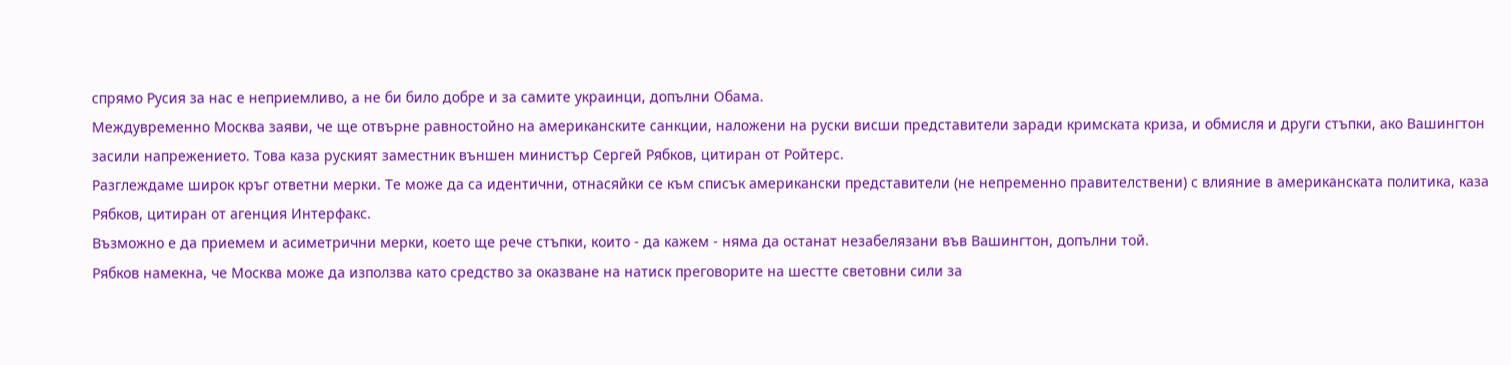спрямо Русия за нас е неприемливо, а не би било добре и за самите украинци, допълни Обама.
Междувременно Москва заяви, че ще отвърне равностойно на американските санкции, наложени на руски висши представители заради кримската криза, и обмисля и други стъпки, ако Вашингтон засили напрежението. Това каза руският заместник външен министър Сергей Рябков, цитиран от Ройтерс.
Разглеждаме широк кръг ответни мерки. Те може да са идентични, отнасяйки се към списък американски представители (не непременно правителствени) с влияние в американската политика, каза Рябков, цитиран от агенция Интерфакс.
Възможно е да приемем и асиметрични мерки, което ще рече стъпки, които - да кажем - няма да останат незабелязани във Вашингтон, допълни той.
Рябков намекна, че Москва може да използва като средство за оказване на натиск преговорите на шестте световни сили за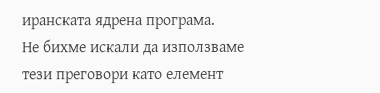иранската ядрена програма.
Не бихме искали да използваме тези преговори като елемент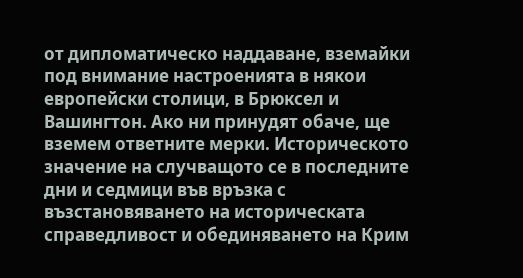от дипломатическо наддаване, вземайки под внимание настроенията в някои европейски столици, в Брюксел и Вашингтон. Ако ни принудят обаче, ще вземем ответните мерки. Историческото значение на случващото се в последните дни и седмици във връзка с възстановяването на историческата справедливост и обединяването на Крим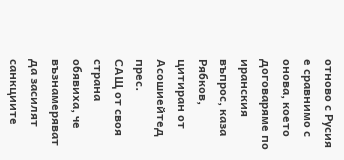отново с Русия е сравнимо с онова, което договаряме по иранския въпрос, каза Рябков, цитиран от Асошиейтед прес.
САЩ от своя страна обявиха, че възнамеряват да засилят санкциите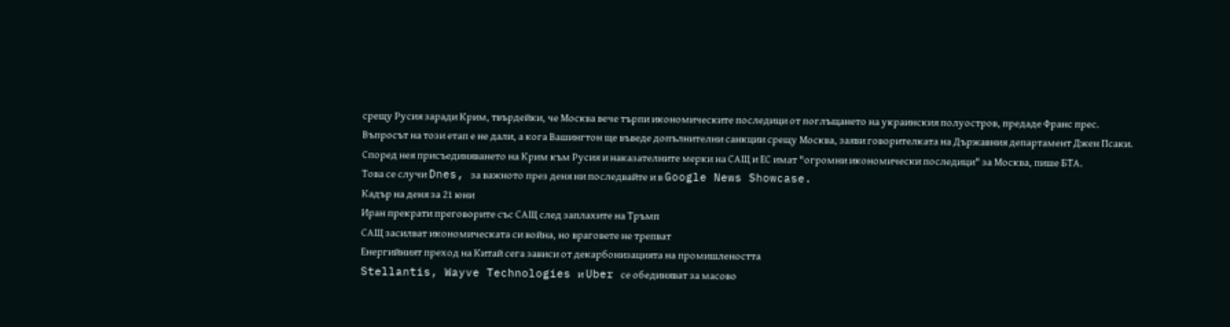срещу Русия заради Крим, твърдейки, че Москва вече търпи икономическите последици от поглъщането на украинския полуостров, предаде Франс прес.
Въпросът на този етап е не дали, а кога Вашингтон ще въведе допълнителни санкции срещу Москва, заяви говорителката на Държавния департамент Джен Псаки.
Според нея присъединяването на Крим към Русия и наказателните мерки на САЩ и ЕС имат "огромни икономически последици" за Москва, пише БТА.
Това се случи Dnes, за важното през деня ни последвайте и в Google News Showcase.
Кадър на деня за 21 юни
Иран прекрати преговорите със САЩ след заплахите на Тръмп
САЩ засилват икономическата си война, но враговете не трепват
Енергийният преход на Китай сега зависи от декарбонизацията на промишлеността
Stellantis, Wayve Technologies и Uber се обединяват за масово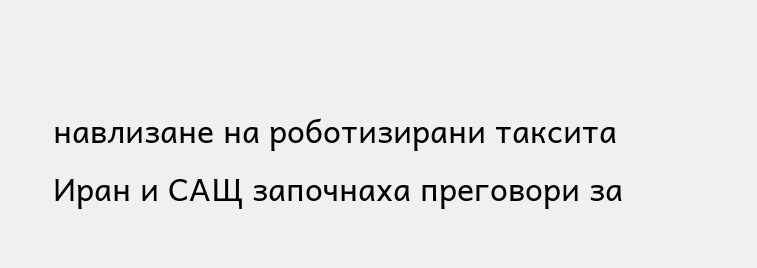навлизане на роботизирани таксита
Иран и САЩ започнаха преговори за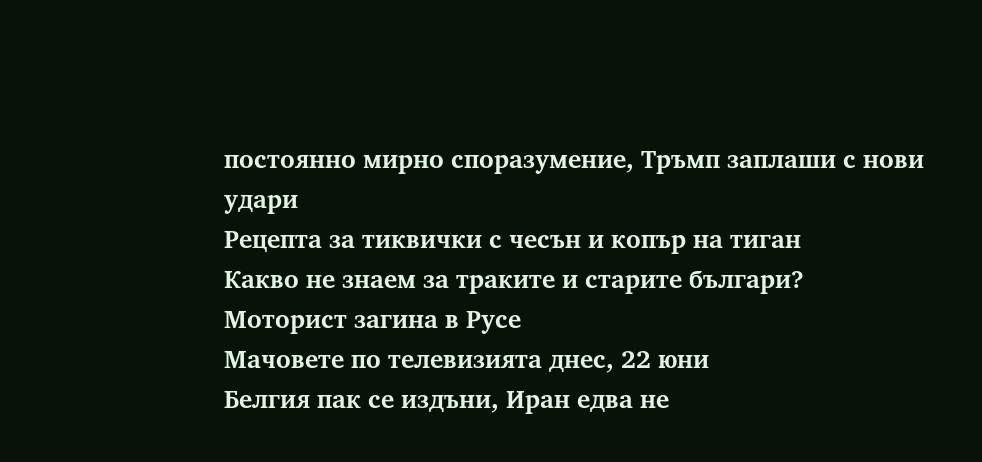постоянно мирно споразумение, Тръмп заплаши с нови удари
Рецепта за тиквички с чесън и копър на тиган
Какво не знаем за траките и старите българи?
Моторист загина в Русе
Мачовете по телевизията днес, 22 юни
Белгия пак се издъни, Иран едва не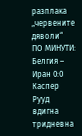разплака „червените дяволи“
ПО МИНУТИ: Белгия – Иран 0:0
Каспер Рууд вдигна тридневна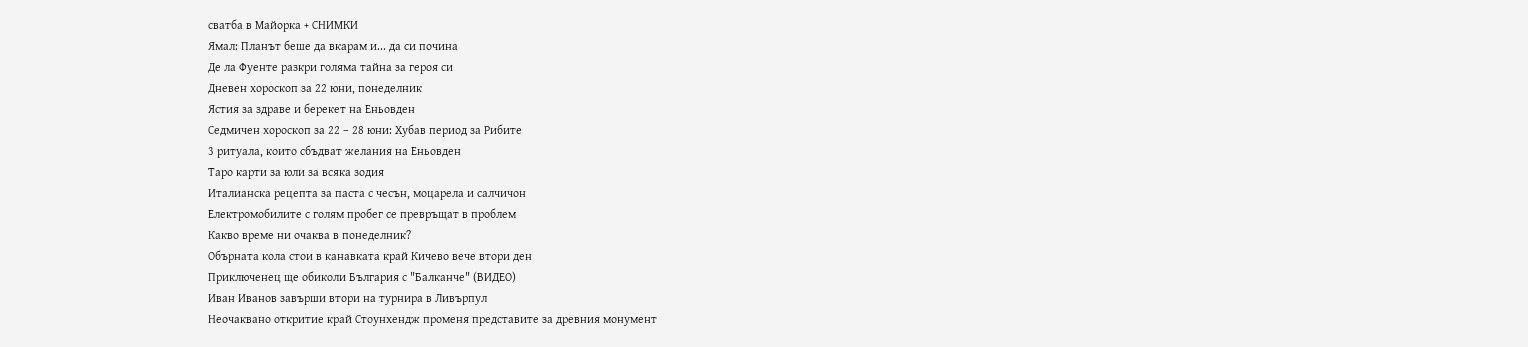сватба в Майорка + СНИМКИ
Ямал: Планът беше да вкарам и... да си почина
Де ла Фуенте разкри голяма тайна за героя си
Дневен хороскоп за 22 юни, понеделник
Ястия за здраве и берекет на Еньовден
Седмичен хороскоп за 22 – 28 юни: Хубав период за Рибите
3 ритуала, които сбъдват желания на Еньовден
Таро карти за юли за всяка зодия
Италианска рецепта за паста с чесън, моцарела и салчичон
Електромобилите с голям пробег се превръщат в проблем
Какво време ни очаква в понеделник?
Обърната кола стои в канавката край Кичево вече втори ден
Приключенец ще обиколи България с "Балканче" (ВИДЕО)
Иван Иванов завърши втори на турнира в Ливърпул
Неочаквано откритие край Стоунхендж променя представите за древния монумент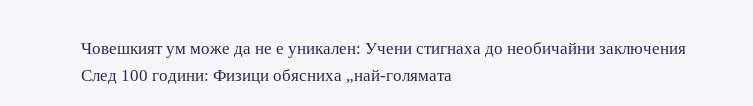Човешкият ум може да не е уникален: Учени стигнаха до необичайни заключения
След 100 години: Физици обясниха „най-голямата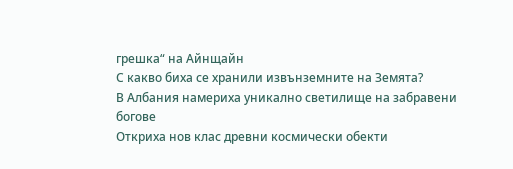грешка“ на Айнщайн
С какво биха се хранили извънземните на Земята?
В Албания намериха уникално светилище на забравени богове
Откриха нов клас древни космически обекти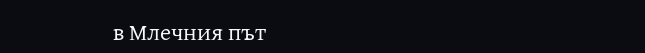в Млечния път